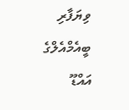ވިޔަފާރި
ބީއެމްއެލްގެ އައްޑޫ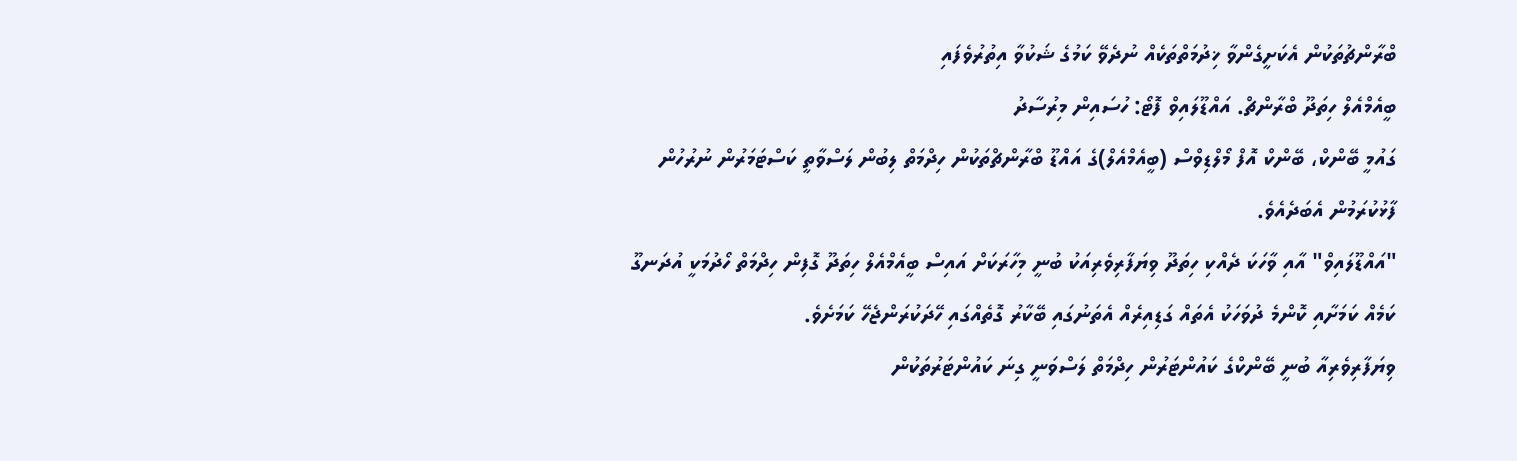ބްރާންޗުތަކުން އެކަށީގެންވާ ޚިދުމަތްތަކެއް ނުދެވޭ ކަމުގެ ޝަކުވާ އިތުރުވެފައި
ބީއެމްއެލް ހިތަދޫ ބްރާންޗް. އައްޑޫލައިވް ފޮޓޯ: ހުސައިން މިރުސާދު
ގައުމީ ބޭންކް، ބޭންކް އޮފް މޯލްޑިވްސް (ބީއެމްއެލް)ގެ އައްޑޫ ބްރާންޗްތަކުން ހިދްމަތް ލިބުން ލަސްވާތީ ކަސްޓަމަރުން ނުރުހުން ފާޅުކުރަމުން އެބަދެއެވެ.
"އައްޑޫލައިވް" އާއި ވާހަކަ ދެއްކި ހިތަދޫ ވިޔަފާރިވެރިއަކު ބުނީ މިހާރަކަށް އައިސް ބީއެމްއެލް ހިތަދޫ ގޮފިން ހިދްމަތް ހޯދުމަކީ އުދަނގޫ ކަމެއް ކަމަށާއި ކޮންމެ ދުވަހަކު އެތައް ގަޑިއިރެއް އެތަނުގައި ބޭކާރު ގޮތެއްގައި ހޭދަކުރަންޖެހޭ ކަމަށެވެ.
ވިޔަފާރިވެރިއާ ބުނީ ބޭންކްގެ ކައުންޓަރުން ހިދްމަތް ލަސްވަނީ ގިނަ ކައުންޓަރުތަކުން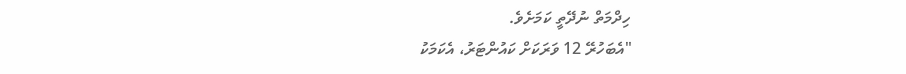ހިދްމަތް ނުދޭތީ ކަމަށެވެ.
"އެބަހުރޭ 12 ވަރަކަށް ކައުންޓަރު، އެކަމަކު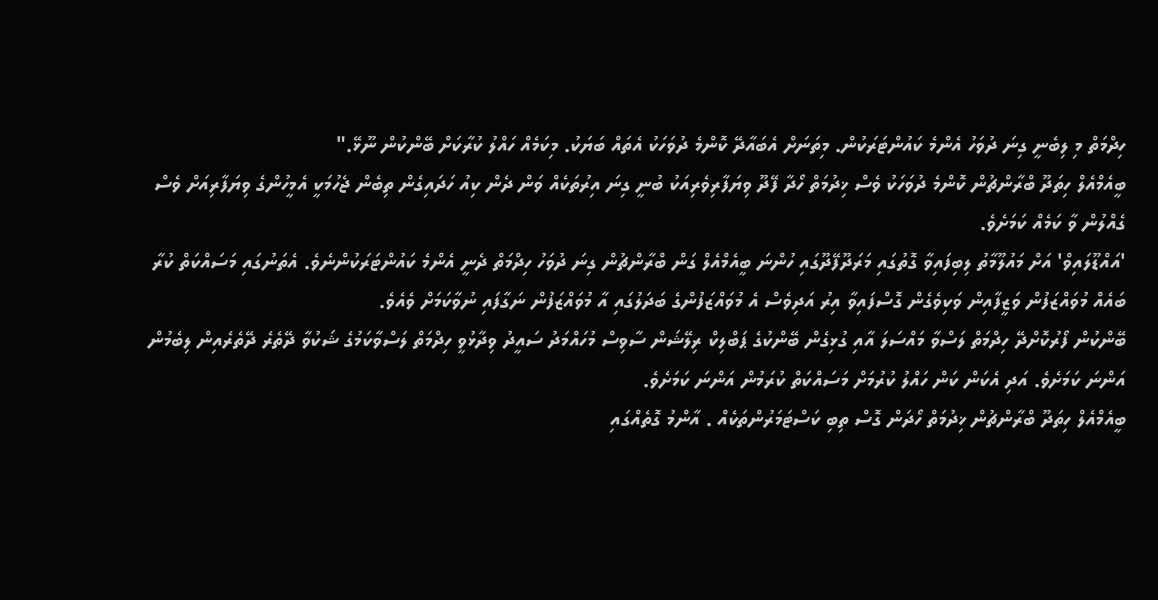ހިދްމަތް މި ލިބެނީ ގިނަ ދުވަހު އެންމެ ކައުންޓަރަކުން. މިތަނަށް އެބައާދޭ ކޮންމެ ދުވަހަކު އެތައް ބަޔަކު. މިކަމެއް ހައްލު ކުރާކަށް ބޭންކުން ނޫޅޭ."
ބީއެމްއެލް ހިތަދޫ ބްރާންޗުން ކޮންމެ ދުވަހަކު ވެސް ޚިދުމަތް ހޯދާ ފޭދޫ ވިޔަފާރިވެރިއަކު ބުނީ ގިނަ އިރުތަކެއް ވަން ދެން ކިއު ހަދައިގެން ތިބެން ޖެހުމަކީ އެމީހުންގެ ވިޔަފާރިއަށް ވެސް ގެއްލުން ވާ ކަމެއް ކަމަށެވެ.
'އައްޑޫލައިވް' އަށް މައުލޫމާތު ލިބިފައިވާ ގޮތުގައި މަރަދޫފޭދޫގައި ހުންނަ ބީއެމްއެލް ގަން ބްރާންޗުން ގިނަ ދުވަހު ހިދްމަތް ދެނީ އެންމެ ކައުންޓަރަކުންނެވެ. އެތަނުގައި މަސައްކަތް ކުރާ ބައެއް މުވައްޒަފުން ވަޒީފާއިން ވަކިވެގެން ގޮސްފައިވާ އިރު އަދިވެސް އެ މުވައްޒަފުންގެ ބަދަލުގައި އާ މުވައްޒަފުން ނަގާފައި ނުވާކަމަށް ވެއެވެ.
ބޭންކުން ފޯރުކޮށްދޭ ހިދްމަތް ލަސްވާ މައްސަލަ އާއި ގުޅިގެން ބޭންކުގެ ޕަބްލިކް ރިލޭޝަން ސާވިސް މުހައްމަދު ސައީދު ވިދާޅުވީ ހިދްމަތް ލަސްވާކަމުގެ ޝަކުވާ ދޭތެރެ ދޭތެރެއިން ލިބެމުން އަންނަ ކަމަށެވެ. އަދި އެކަން ކަން ހައްލު ކުރުމަށް މަސައްކަތް ކުރަމުން އަންނަ ކަމަށެވެ.
ބީއެމްއެލް ހިތަދޫ ބްރާންޗުން ޚިދުމަތް ހޯދަން ގޮސް ތިބި ކަސްޓަމަރުންތަކެއް . އާންމު ގޮތެއްގައި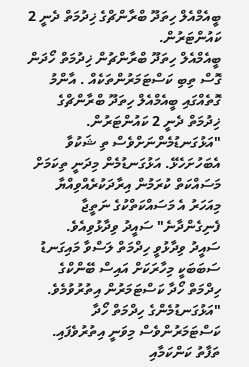ބީއެމްއެލް ހިތަދޫ ބްރާންޗްގެ ޚިދުމަތް ދެނީ 2 ކައުންޓަރުން.
ބީއެމްއެލް ހިތަދޫ ބްރާންޗުން ޚިދުމަތް ހޯދަން ގޮސް ތިބި ކަސްޓަމަރުންތަކެއް . އާންމު ގޮތެއްގައި ބީއެމްއެލް ހިތަދޫ ބްރާންޗްގެ ޚިދުމަތް ދެނީ 2 ކައުންޓަރުން.
"އަޅުގަނޑުމެންނަށްވެސް ތި ޝަކުވާ އެބަހުށަހެޅޭ. އަޅުގަނޑުމެން މިދަނީ ތިކަމަށް މަސައްކަތް ކުރަމުން އިރާދަކުރެއްވިއްޔާ މިއަހަރު އެ މަސައްކަތްކުގެ ނަތީޖާ ފެނިގެންދާނެ" ސައީދު ވިދާޅުވިއެވެ.
ސައީދު ވިދާޅުވީ ހިދްމަތް ލަސްވާ މައިގަނޑު ސަބަބަކީ މިހާރަކަށް އައިސް ބޭންކްގެ ހިދްމަތް ހޯދާ ކަސްޓަމަރުން އިތުރުވުމެވެ.
"އަޅުގަނޑުމެންގެ ހިދްމަތް ހޯދާ ކަސްޓަމަރުންވެސް މިވަނީ އިތުރުވެފައި. ތަފާތު ކަންކަމާއި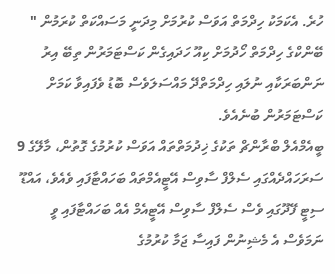ހުރެ. އެކަމަކު ހިދްމަތް އަވަސް ކުރުމަށް މިދަނީ މަސައްކަތް ކުރަމުން "
ބޭންކްގެ ހިދްމަތް ހޯދުމަށް ކިއޫ ހަދައިގެން ކަސްޓަމަރުން ތިބޭ އިރު ނަންބަރަކާއި ނުލައި ހިދްމަތްދޭ މައްސަލަވެސް ބޮޑު ވެފައިވާ ކަމަށް ކަސްޓަމަރުން ބުނެއެވެ.
ބީއެމްއެލް ބްރާންޗް ތަކުގެ ޚިދުމަތްތައް އަވަސް ކުރުމުގެ ގޮތުން، މާލޭގެ 9 ސަރަހައްދެއްގައި ސެލްފް ސާވިސް އޭޓީއެމްތައް ބަހައްޓާފައި ވެއެވެ، އައްޑޫ ސިޓީ ފޭދޫގައި ވެސް ސެލްފް ސާވިސް އޭޓީއެމް އެއް ބަހައްޓާފައި ވީ ނަމަވެސް އެ މެޝިނުން ފައިސާ ޖަމާ ކުރުމުގެ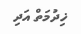ޚިދުމަތް އަދި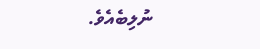ނުލިބެއެވެ.